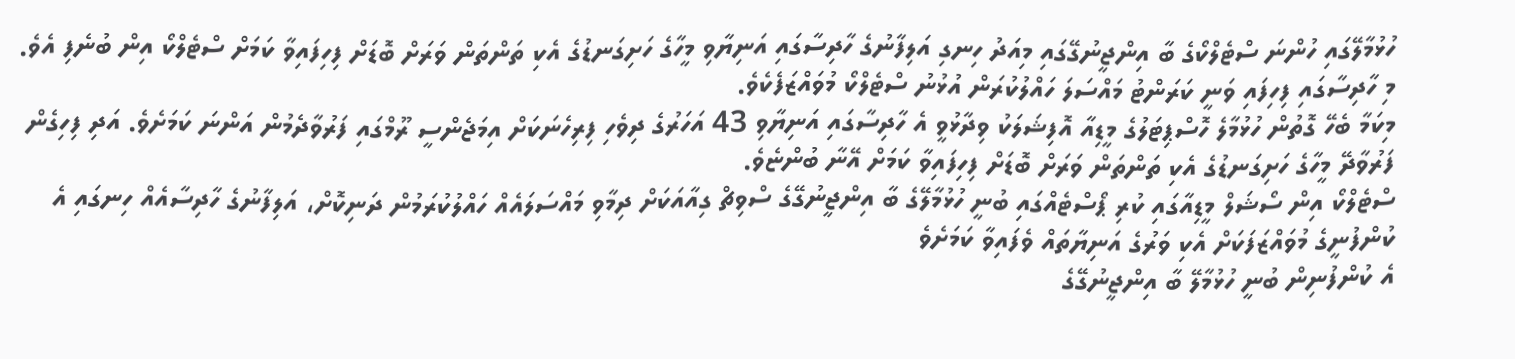ހުޅުމާލޭގައި ހުންނަ ސްޓެލްކޯގެ ބާ އިންޖީނުގޭގައި މިއަދު ހިނގި އަލިފާނުގެ ހާދިސާގައި އަނިޔާވި މީހާގެ ހަށިގަނޑުގެ އެކި ތަންތަން ވަރަށް ބޮޑަށް ފިހިފައިވާ ކަމަށް ސްޓެލްކޯ އިން ބުނެފި އެވެ.
މި ހާދިސާގައި ފިހިފައި ވަނީ ކަރަންޓު މައްސަލަ ހައްލުކުރަން އުޅުނު ސްޓެލްކޯ މުވައްޒަފެކެވެ.
މިކަމާ ބެހޭ ގޮތުން ހުޅުމާލެ ހޮސްޕިޓަލުގެ މީޑިއާ އޮފިޝަލަކު ވިދާޅުވީ އެ ހާދިސާގައި އަނިޔާވި 43 އަހަރުގެ ދިވެހި ފިރިހެނަކަށް އިމަޖެންސީ ރޫމްގައި ފަރުވާދެމުން އަންނަ ކަމަށެވެ. އަދި ފިހިގެން ފަރުވާދޭ މީހާގެ ހަށިގަނޑުގެ އެކި ތަންތަން ވަރަށް ބޮޑަށް ފިހިފައިވާ ކަމަށް އޭނާ ބުންޏެވެ.
ސްޓެލްކޯ އިން ސޯޝަލް މީޑިއާގައި ކުރި ޕޯސްޓެއްގައި ބުނީ ހުޅުމާލޭގެ ބާ އިންޖީނުގޭގެ ސްވިޗް ގިއާއަކަށް ދިމާވި މައްސަލައެއް ހައްލުކުރަމުން ދަނިކޮށް، އަލިފާނުގެ ހާދިސާއެއް ހިނގައި އެ ކުންފުނީގެ މުވައްޒަފަކަށް އެކި ވަރުގެ އަނިޔާތައް ވެފައިވާ ކަމަށެވެ
އެ ކުންފުނިން ބުނީ ހުޅުމާލޭ ބާ އިންޖީނުގޭގެ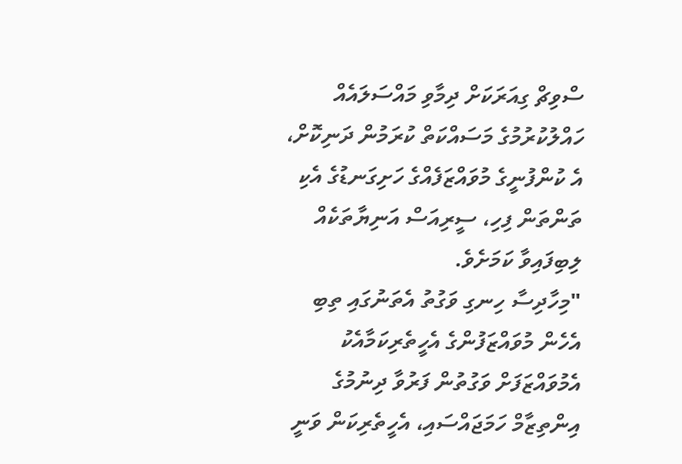ސްވިޗް ގިއަރަކަށް ދިމާވި މައްސަލައެއް ހައްލުކުރުމުގެ މަސައްކަތް ކުރަމުން ދަނިކޮށް، އެ ކުންފުނީގެ މުވައްޒަފެއްގެ ހަށިގަނޑުގެ އެކި ތަންތަން ފިހި، ސީރިއަސް އަނިޔާތަކެއް ލިބިފައިވާ ކަމަށެވެ.
"މިހާދިސާ ހިނގި ވަގުތު އެތަނުގައި ތިބި އެހެން މުވައްޒަފުންގެ އެހީތެރިކަމާއެކު އެމުވައްޒަފަށް ވަގުތުން ފަރުވާ ދިނުމުގެ އިންތިޒާމް ހަމަޖައްސައި، އެހީތެރިކަން ވަނީ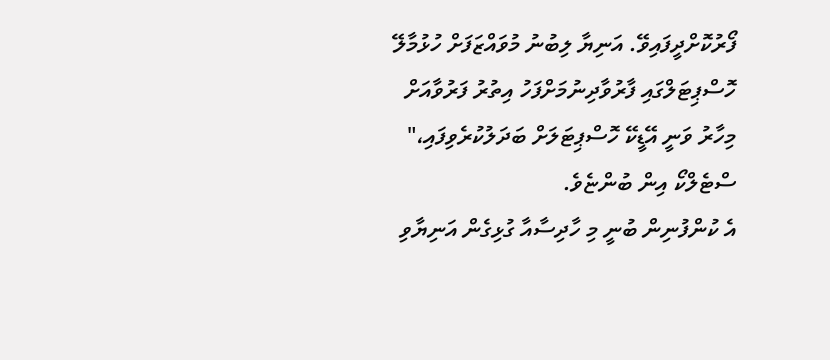ފޯރުކޮށްދީފައިވޭ. އަނިޔާ ލިބުނު މުވައްޒަފަށް ހުޅުމާލޭ ހޮސްޕިޓަލްގައި ފާރުވާދިނުމަށްފަހު އިތުރު ފަރުވާއަށް މިހާރު ވަނީ އޭޑީކޭ ހޮސްޕިޓަލަށް ބަދަލުކުރެވިފައި،" ސްޓެލްކޯ އިން ބުންޏެވެ.
އެ ކުންފުނިން ބުނީ މި ހާދިސާއާ ގުޅިގެން އަނިޔާވި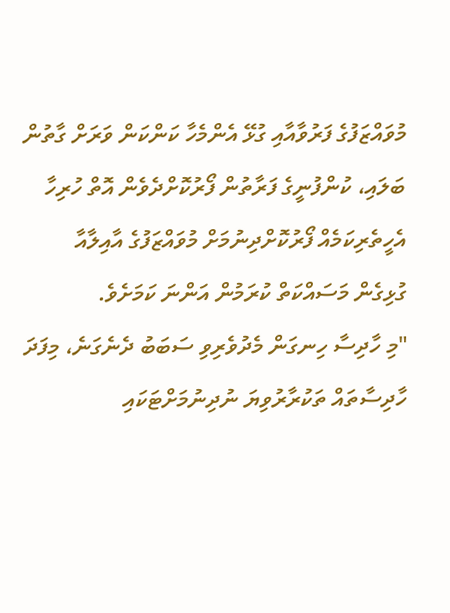މުވައްޒަފުގެ ފަރުވާއާއި ގުޅޭ އެންމެހާ ކަންކަން ވަރަށް ގާތުން ބަލައި، ކުންފުނީގެ ފަރާތުން ފޯރުކޮށްދެވެން އޮތް ހުރިހާ އެހީތެރިކަމެއް ފޯރުކޮށްދިނުމަށް މުވައްޒަފުގެ އާއިލާއާ ގުޅިގެން މަސައްކަތް ކުރަމުން އަންނަ ކަމަށެވެ.
"މި ހާދިސާ ހިނގަން މެދުވެރިވި ސަބަބު ދެނެގަނެ، މިފަދަ ހާދިސާތައް ތަކުރާރުވިޔަ ނުދިނުމަށްޓަކައި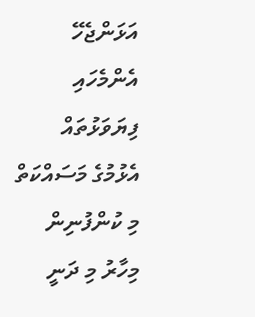އަޅަންޖެހޭ އެންމެހައި ފިޔަވަޅުތައް އެޅުމުގެ މަސައްކަތް މި ކުންފުނިން މިހާރު މި ދަނީ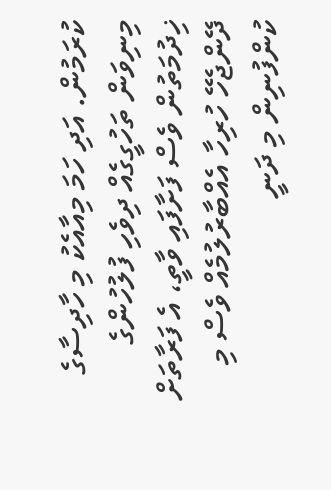ކުރަމުން. އަދި ހަމަ މިއާއެކު މި ހާދިސާގެ މިނިވަން ތަހުގީގެއް ދިވެހި ފުލުހުންގެ ޚިދުމަތުން ވެސް ފަށާފައި ވާތީ، އެ ފަރާތަށް ދޭންޖެހޭ ހުރިހާ އެއްބާރުލުމެއް ވެސް މި ކުންފުނިން މި ދަނީ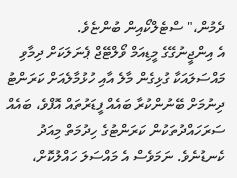ދެމުން،" ސްޓެލްކޯއިން ބުންޏެވެ.
އެ އިންޖީނުގޭގެ މީޑިއަމް ވޯލްޓޭޖް ޕެނަލަކަށް ދިމާވި މައްސަލައަކާ ގުޅިގެން މާލެ އާއި ހުޅުމާލެއަށް ކަރަންޓު ދިނުމަށް ބޭނުންކުރާ ބައެއް ފީޑަރުތައް އޮފްވެ، ބައެއް ސަރަހައްދުތަކުން ކަރަންޓުގެ ހިދުމަތް މިއަދު ކެނޑުނެވެ. ނަމަވެސް އެ މައްސަލަ ހައްލުކޮށް،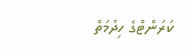ކަރަންޓްގެ ހިދުމަތް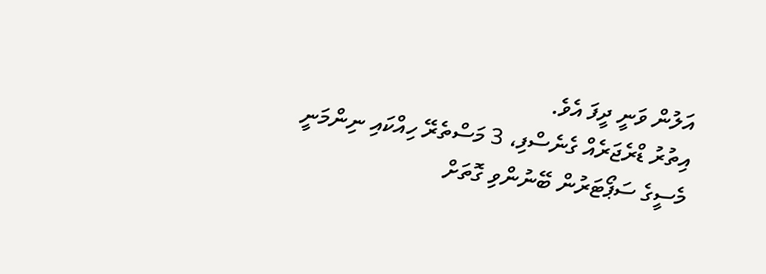އަލުން ވަނީ ދީފަ އެވެ.
އިތުރު ޑްރެޖަރެއް ގެނެސްފި، 3 މަސްތެރޭ ހިއްކައި ނިންމަނީ
މެސީގެ ސަޕޯޓަރުން ބޭނުންވި ގޮތަށް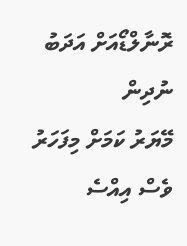ރޮނާލްޑޯއަށް އަދަބު ނުދިން
މޭޔަރު ކަމަށް މިފަހަރު ވެސް އިއްސެ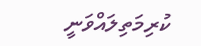ކުރިމަތިލައްވަނީ